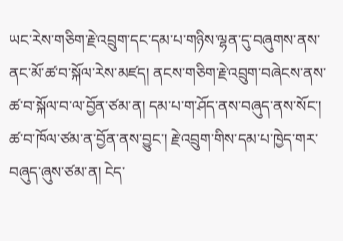ཡང་རེས་གཅིག་རྗེ་འབྲུག་དང་དམ་པ་གཉིས་ལྷན་དུ་བཞུགས་ནས་ནང་མོ་ཚ་བ་སྐོལ་རེས་མཛད། ནངས་གཅིག་རྗེ་འབྲུག་བཞེངས་ནས་ཚ་བ་སྐོལ་བ་ལ་བྱོན་ཙམ་ན། དམ་པ་ག་ཤོད་ནས་བཞུད་ནས་སོང་། ཚ་བ་ཁོལ་ཙམ་ན་བྱོན་ནས་བྱུང་། རྗེ་འབྲུག་གིས་དམ་པ་ཁྱེད་གར་བཞུད་ཞུས་ཙམ་ན། ངེད་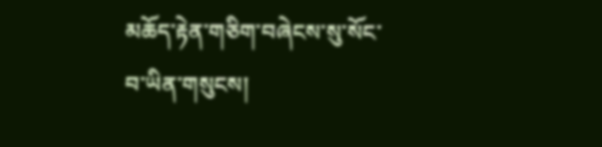མཆོད་རྟེན་གཅིག་བཞེངས་སུ་སོང་བ་ཡིན་གསུངས།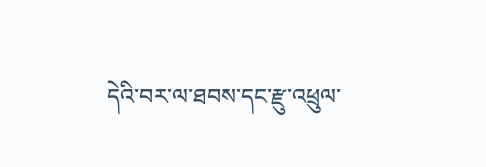དེའི་བར་ལ་ཐབས་དང་རྫུ་འཕྲུལ་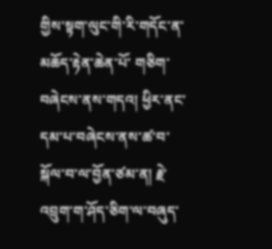གྱིས་སྟག་ལུང་གི་རི་གདོང་ན་མཆོད་རྟེན་ཆེན་པོ་ གཅིག་བཞེངས་ནས་གདའ། ཕྱིར་ནང་དམ་པ་བཞེངས་ནས་ཚ་བ་སྐོལ་བ་ལ་བྱོན་ཙམ་ན། རྗེ་འབྲུག་ག་ཤོད་ཅིག་ལ་བཞུད་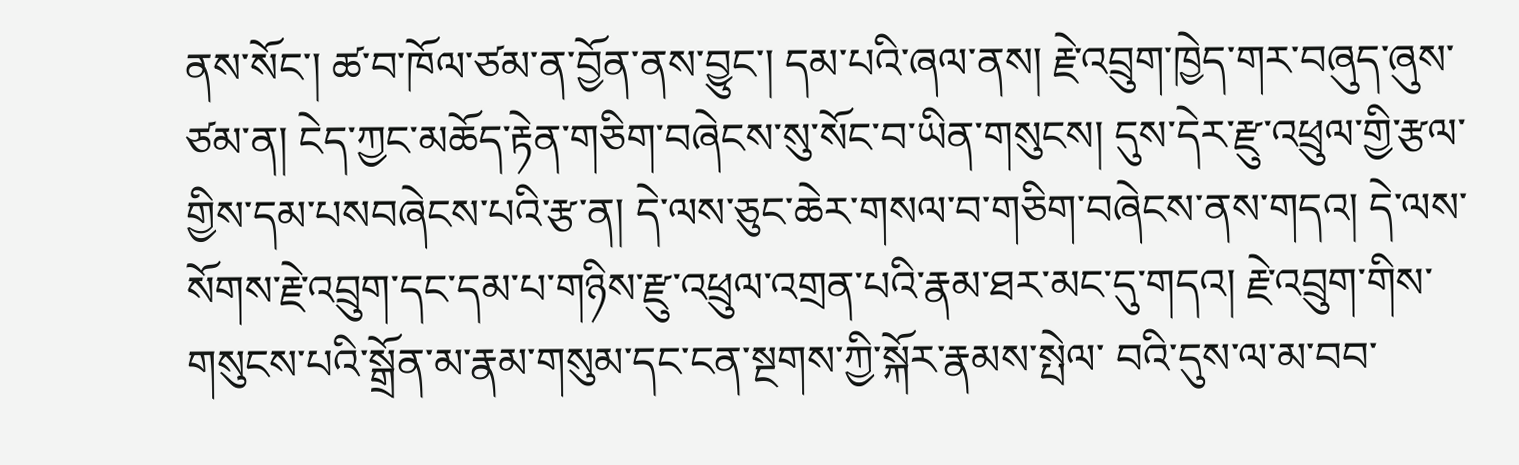ནས་སོང་། ཚ་བ་ཁོལ་ཙམ་ན་བྱོན་ནས་བྱུང་། དམ་པའི་ཞལ་ནས། རྗེ་འབྲུག་ཁྱེད་གར་བཞུད་ཞུས་ཙམ་ན། ངེད་ཀྱང་མཆོད་རྟེན་གཅིག་བཞེངས་སུ་སོང་བ་ཡིན་གསུངས། དུས་དེར་རྫུ་འཕྲུལ་གྱི་རྩལ་གྱིས་དམ་པསབཞེངས་པའི་རྩ་ན། དེ་ལས་ཅུང་ཆེར་གསལ་བ་གཅིག་བཞེངས་ནས་གདའ། དེ་ལས་སོགས་རྗེ་འབྲུག་དང་དམ་པ་གཉིས་རྫུ་འཕྲུལ་འགྲན་པའི་རྣམ་ཐར་མང་དུ་གདའ། རྗེ་འབྲུག་གིས་གསུངས་པའི་སྒྲོན་མ་རྣམ་གསུམ་དང་ངན་སྔགས་ཀྱི་སྐོར་རྣམས་སྤེལ་ བའི་དུས་ལ་མ་བབ་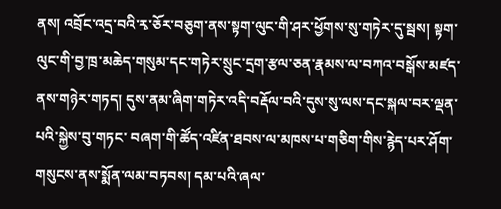ནས། འབྲོང་འདྲ་བའི་རྭ་ཅོར་བཅུག་ནས་སྟག་ལུང་གི་ཤར་ཕྱོགས་སུ་གཏེར་དུ་སྦས། སྟག་ལུང་གི་བྱ་ཁྲ་མཆེད་གསུམ་དང་གཏེར་སྲུང་དྲག་རྩལ་ཅན་རྣམས་ལ་བཀའ་བསྒོས་མཛད་ནས་གཉེར་གཏད། དུས་ནམ་ཞིག་གཏེར་འདི་བརྡོལ་བའི་དུས་སུ་ལས་དང་སྐལ་བར་ལྡན་པའི་སྐྱེས་བུ་གཏང་ བཞག་གི་ཚོད་འཛིན་ཐབས་ལ་མཁས་པ་གཅིག་གིས་རྙེད་པར་ཤོག་གསུངས་ནས་སྨོན་ལམ་བཏབས། དམ་པའི་ཞལ་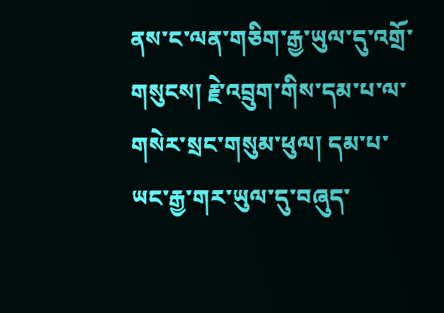ནས་ང་ལན་གཅིག་རྒྱ་ཡུལ་དུ་འགྲོ་གསུངས། རྗེ་འབྲུག་གིས་དམ་པ་ལ་གསེར་སྲང་གསུམ་ཕུལ། དམ་པ་ཡང་རྒྱ་གར་ཡུལ་དུ་བཞུད་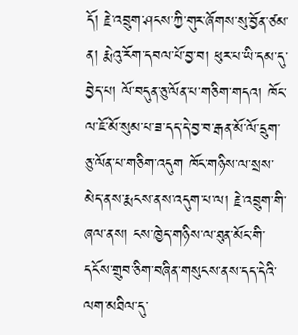དོ། རྗེ་འབྲུག་ཤངས་ཀྱི་གུར་ཞོགས་སུ་བྱོན་ཙམ་ན། རྨེའུ་རོག་དབལ་པོ་བྱ་བ། ཕུར་པ་ཡི་དམ་དུ་བྱེད་པ། ལོ་བདུན་ཅུ་ལོན་པ་གཅིག་གདའ། ཁོང་ལ་ཇོ་མོ་སུམ་པ་ཟ་དད་དེ་བྱ་བ་རྒན་མོ་ལོ་དྲུག་ཅུ་ལོན་པ་གཅིག་འདུག ཁོང་གཉིས་ལ་སྲས་མེད་ནས་རྨངས་ནས་འདུག་པ་ལ། རྗེ་འབྲུག་གི་ཞལ་ནས། ངས་ཁྱེད་གཉིས་ལ་ཐུན་མོང་གི་དངོས་གྲུབ་ཅིག་བཞིན་གསུངས་ནས་དད་དེའི་ལག་མཐིལ་དུ་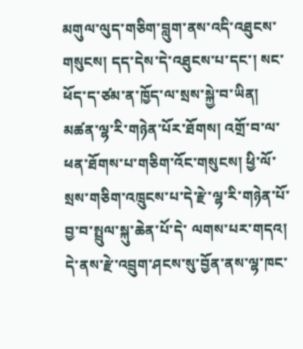མགུལ་ལུད་གཅིག་བླུག་ནས་འདི་འཐུངས་གསུངས། དད་དེས་དེ་འཐུངས་པ་དང་། སང་ཕོད་ད་ཙམ་ན་ཁྱོད་ལ་སྲས་སྐྱེ་བ་ཡིན། མཚན་ལྷ་རི་གཉེན་པོར་ཐོགས། འགྲོ་བ་ལ་ཕན་ཐོགས་པ་གཅིག་འོང་གསུངས། ཕྱི་ལོ་སྲས་གཅིག་འཁྲུངས་པ་དེ་རྫེ་ལྷ་རི་གཉེན་པོ་བྱ་བ་སྤྲུལ་སྐུ་ཆེན་པོ་དེ་ ལགས་པར་གདའ། དེ་ནས་རྫེ་འབྲུག་ཤངས་སུ་བྱོན་ནས་ལྷ་ཁང་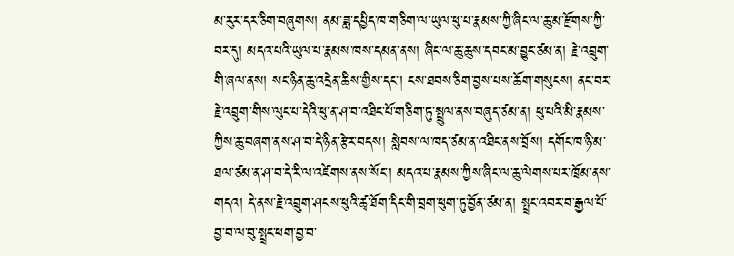མ་རུར་དར་ཅིག་བཞུགས། ནམ་ཟླ་དཔྱིད་ཁ་གཅིག་ལ་ཡུལ་ཕུ་པ་རྣམས་ཀྱི་ཞིང་ལ་ཆུ་མ་རྫོགས་ཀྱི་བར་དུ། མདའ་པའི་ཡུལ་པ་རྣམས་ཁས་དམན་ནས། ཞིང་ལ་ཆུ་ཆུས་དབང་མ་བྱུང་ཙམ་ན། རྗེ་འབྲུག་གི་ཞལ་ནས། སང་ཉིན་ཆུ་འདྲེན་ཆིས་གྱིས་དང་། ངས་ཐབས་ཅིག་བྱས་པས་ཆོག་གསུངས། ནང་བར་རྗེ་འབྲུག་གིས་ལུང་པ་དེའི་ཕུ་ན་ཤ་བ་འཐིང་པོ་གཅིག་ཏུ་སྤྲུལ་ནས་བཞུད་ཙམ་ན། ཕུ་པའི་མི་རྣམས་ཀྱིས་ཆུ་བཞག་ནས་ཤ་བ་དེ་ཉིན་རྩེར་བདས། སླེབས་ལ་ཁད་ཙམ་ན་འཐིང་ནས་བྲོས། དགོང་ཁ་ཉི་མ་ཐལ་ཙམ་ན་ཤ་བ་དེ་རི་ལ་འཛེགས་ནས་སོང་། མདའ་པ་རྣམས་ཀྱིས་ཞིང་ལ་ཆུ་ལེགས་པར་ཁྲོམ་ནས་གདའ། དེ་ནས་རྗེ་འབྲུག་ཤངས་ཕུའི་ཚྭ་ཐོག་དིང་གི་བྲག་ཕུག་ཏུ་བྱོན་ཙམ་ན། སྤྲང་འབར་བ་རྒྱལ་པོ་བྱ་བ་ལ་བུ་སྤྲང་ཕག་བྱ་བ་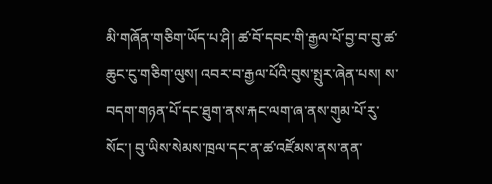མི་གཞོན་གཅིག་ཡོད་པ་ཤི། ཚ་བོ་དབང་གི་རྒྱལ་པོ་བྱ་བ་བུ་ཚ་ཆུང་ངུ་གཅིག་ལུས། འབར་བ་རྒྱལ་པོའི་བུས་སྤུར་ཞེན་པས། ས་བདག་གཉན་པོ་དང་ཐུག་ནས་རྐང་ལག་ཞ་ནས་གུམ་པོ་རུ་སོང་། བུ་ཡིས་སེམས་ཁྲལ་དང་ན་ཚ་འཛོམས་ནས་ནན་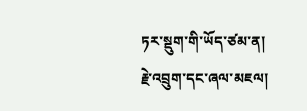ཏར་སྡུག་གི་ཡོད་ཙམ་ན། རྗེ་འབྲུག་དང་ཞལ་མཇལ།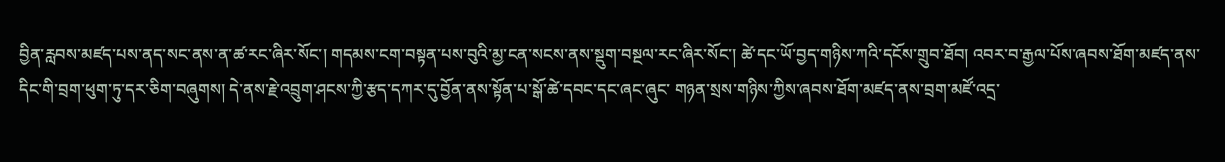བྱིན་རླབས་མཛད་པས་ནད་སང་ནས་ན་ཚ་རང་ཞིར་སོང་། གདམས་ངག་བསྟན་པས་བུའི་མྱ་ངན་སངས་ནས་སྡུག་བསྔལ་རང་ཞིར་སོང་། ཚེ་དང་ཡོ་བྱད་གཉིས་ཀའི་དངོས་གྲུབ་ཐོབ། འབར་བ་རྒྱལ་པོས་ཞབས་ཐོག་མཛད་ནས་དིང་གི་བྲག་ཕུག་ཏུ་དར་ཅིག་བཞུགས། དེ་ནས་རྗེ་འབྲུག་ཤངས་ཀྱི་རྩད་དཀར་དུ་བྱོན་ནས་སྟོན་པ་སྒོ་ཚེ་དབང་དང་ཞང་ཞུང་ གཉན་སྲས་གཉིས་ཀྱིས་ཞབས་ཐོག་མཛད་ནས་བྲག་མཛོ་འདྲ་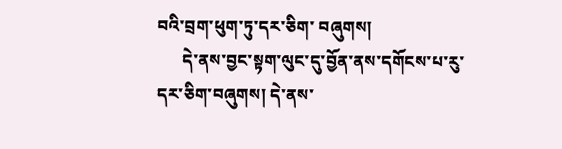བའི་བྲག་ཕུག་ཏུ་དར་ཅིག་ བཞུགས།
      དེ་ནས་བྱང་སྟག་ལུང་དུ་བྱོན་ནས་དགོངས་པ་རུ་དར་ཅིག་བཞུགས། དེ་ནས་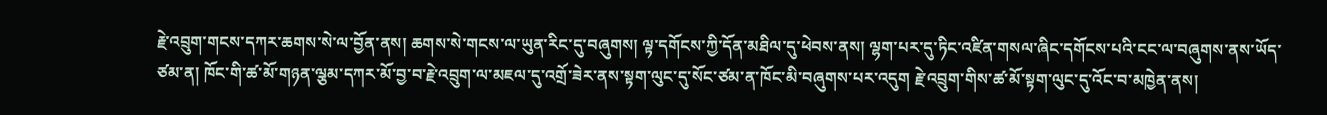རྗེ་འབྲུག་གངས་དཀར་ཆགས་སེ་ལ་བྱོན་ནས། ཆགས་སེ་གངས་ལ་ཡུན་རིང་དུ་བཞུགས། ལྟ་དགོངས་ཀྱི་དོན་མཐིལ་དུ་ཕེབས་ནས། ལྷག་པར་དུ་ཏིང་འཛིན་གསལ་ཞིང་དགོངས་པའི་ངང་ལ་བཞུགས་ནས་ཡོད་ཙམ་ན། ཁོང་གི་ཚ་མོ་གཉན་ལྕམ་དཀར་མོ་བྱ་བ་རྗེ་འབྲུག་ལ་མཇལ་དུ་འགྲོ་ཟེར་ནས་སྟག་ལུང་དུ་སོང་ཙམ་ན་ཁོང་མི་བཞུགས་པར་འདུག རྗེ་འབྲུག་གིས་ཚ་མོ་སྟག་ལུང་དུ་འོང་བ་མཁྱེན་ནས།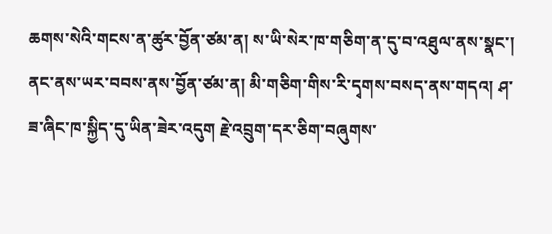ཆགས་སེའི་གངས་ན་ཚུར་བྱོན་ཙམ་ན། ས་ཡི་སེར་ཁ་གཅིག་ན་དུ་བ་འཐུལ་ནས་སྣང་། ནང་ནས་ཡར་བབས་ནས་བྱོན་ཙམ་ན། མི་གཅིག་གིས་རི་དྭགས་བསད་ནས་གདའ། ཤ་ཟ་ཞིང་ཁ་སྐྱིད་དུ་ཡིན་ཟེར་འདུག རྗེ་འབྲུག་དར་ཅིག་བཞུགས་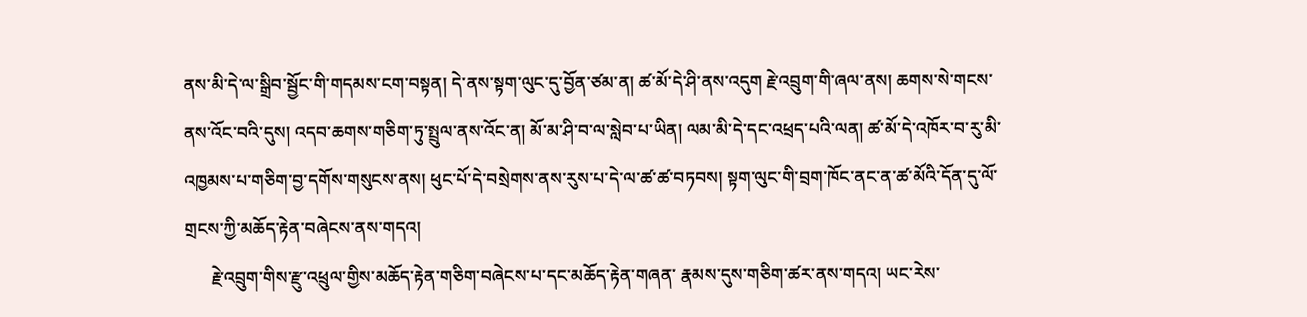ནས་མི་དེ་ལ་སྒྲིབ་སྦྱོང་གི་གདམས་ངག་བསྟན། དེ་ནས་སྟག་ལུང་དུ་བྱོན་ཙམ་ན། ཚ་མོ་དེ་ཤི་ནས་འདུག རྗེ་འབྲུག་གི་ཞལ་ནས། ཆགས་སེ་གངས་ནས་འོང་བའི་དུས། འདབ་ཆགས་གཅིག་ཏུ་སྤྲུལ་ནས་འོང་ན། མོ་མ་ཤི་བ་ལ་སླེབ་པ་ཡིན། ལམ་མི་དེ་དང་འཕྲད་པའི་ལན། ཚ་མོ་དེ་འཁོར་བ་རུ་མི་འཁྱམས་པ་གཅིག་བྱ་དགོས་གསུངས་ནས། ཕུང་པོ་དེ་བསྲེགས་ནས་རུས་པ་དེ་ལ་ཚ་ཚ་བཏབས། སྟག་ལུང་གི་བྲག་ཁོང་ནང་ན་ཚ་མོའི་དོན་དུ་ལོ་གྲངས་ཀྱི་མཆོད་རྟེན་བཞེངས་ནས་གདའ།
      རྗེ་འབྲུག་གིས་རྫུ་འཕྲུལ་གྱིས་མཆོད་རྟེན་གཅིག་བཞེངས་པ་དང་མཆོད་རྟེན་གཞན་ རྣམས་དུས་གཅིག་ཚར་ནས་གདའ། ཡང་རེས་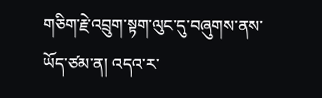གཅིག་རྗེ་འབྲུག་སྟག་ལུང་དུ་བཞུགས་ནས་ཡོད་ཙམ་ན། འདའ་ར་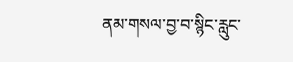ནམ་གསལ་བྱ་བ་སྙིང་རླུང་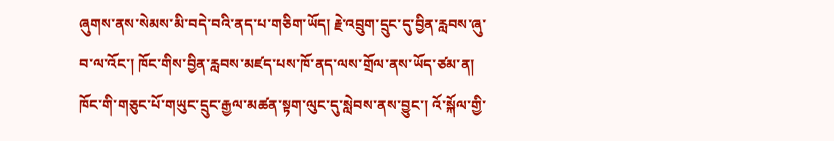ཞུགས་ནས་སེམས་མི་བདེ་བའི་ནད་པ་གཅིག་ཡོད། རྗེ་འབྲུག་དྲུང་དུ་བྱིན་རླབས་ཞུ་བ་ལ་འོང་། ཁོང་གིས་བྱིན་རླབས་མཛད་པས་ཁོ་ནད་ལས་གྲོལ་ནས་ཡོད་ཙམ་ན། ཁོང་གི་གཅུང་པོ་གཡུང་དྲུང་རྒྱལ་མཚན་སྟག་ལུང་དུ་སླེབས་ནས་བྱུང་། འོ་སྐོལ་གྱི་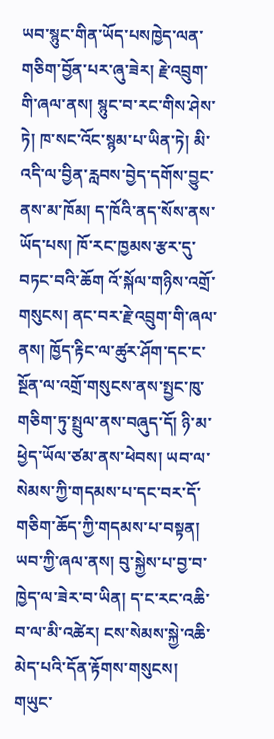ཡབ་སྙུང་གིན་ཡོད་པསཁྱེད་ལན་གཅིག་བྱོན་པར་ཞུ་ཟེར། རྗེ་འབྲུག་གི་ཞལ་ནས། སྙུང་བ་རང་གིས་ཤེས་ཏེ། ཁ་སང་འོང་སྙམ་པ་ཡིན་ཏེ། མི་འདི་ལ་བྱིན་རླབས་བྱེད་དགོས་བྱུང་ནས་མ་ཁོམ། ད་ཁོའི་ནད་སོས་ནས་ཡོད་པས། ཁོ་རང་ཁྱམས་རྩར་དུ་བཏང་བའི་ཆོག འོ་སྐོལ་གཉིས་འགྲོ་གསུངས། ནང་བར་རྗེ་འབྲུག་གི་ཞལ་ནས། ཁྱོད་རྟིང་ལ་ཚུར་ཤོག་དང་ང་སྔོན་ལ་འགྲོ་གསུངས་ནས་སྤྱང་ཁུ་གཅིག་ཏུ་སྤྲུལ་ནས་བཞུད་དོ། ཉི་མ་ཕྱེད་ཡོལ་ཙམ་ནས་ཕེབས། ཡབ་ལ་སེམས་ཀྱི་གདམས་པ་དང་བར་དོ་གཅིག་ཆོད་ཀྱི་གདམས་པ་བསྟན། ཡབ་ཀྱི་ཞལ་ནས། བུ་སྐྱེས་པ་བྱ་བ་ཁྱེད་ལ་ཟེར་བ་ཡིན། ད་ང་རང་འཆི་བ་ལ་མི་འཚེར། ངས་སེམས་སྐྱེ་འཆི་མེད་པའི་དོན་རྟོགས་གསུངས། གཡུང་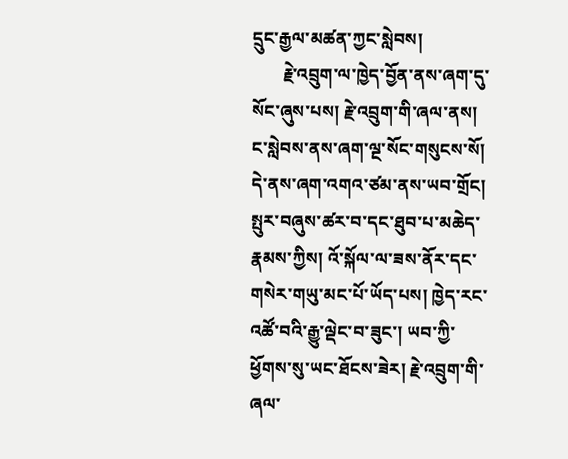དྲུང་རྒྱལ་མཚན་ཀྱང་སླེབས།
       རྗེ་འབྲུག་ལ་ཁྱེད་བྱོན་ནས་ཞག་དུ་སོང་ཞུས་པས། རྗེ་འབྲུག་གི་ཞལ་ནས། ང་སླེབས་ནས་ཞག་ལྔ་སོང་གསུངས་སོ། དེ་ནས་ཞག་འགའ་ཙམ་ནས་ཡབ་གྲོང། སྤུར་བཞུས་ཚར་བ་དང་ཐུབ་པ་མཆེད་རྣམས་ཀྱིས། འོ་སྐོལ་ལ་ཟས་ནོར་དང་གསེར་གཡུ་མང་པོ་ཡོད་པས། ཁྱེད་རང་འཚོ་བའི་རྒྱུ་ལྡེང་བ་ཟུང་། ཡབ་ཀྱི་ཕྱོགས་སུ་ཡང་ཐོངས་ཟེར། རྗེ་འབྲུག་གི་ཞལ་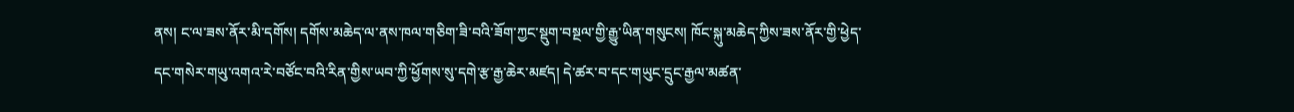ནས། ང་ལ་ཟས་ནོར་མི་དགོས། དགོས་མཆེད་ལ་ནས་ཁལ་གཅིག་ཟི་བའི་ཟོག་ཀྱང་སྡུག་བསྔལ་གྱི་རྒྱུ་ཡིན་གསུངས། ཁོང་སྐུ་མཆེད་ཀྱིས་ཟས་ནོར་གྱི་ཕྱེད་དང་གསེར་གཡུ་འགའ་རེ་བཙོང་བའི་རིན་གྱིས་ཡབ་ཀྱི་ཕྱོགས་སུ་དགེ་རྩ་རྒྱ་ཆེར་མཛད། དེ་ཚར་བ་དང་གཡུང་དྲུང་རྒྱལ་མཚན་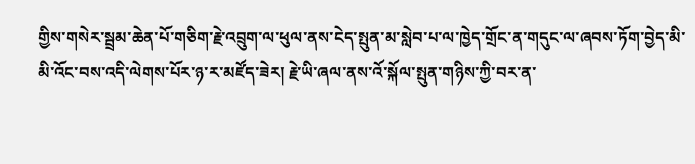གྱིས་གསེར་སྦྲམ་ཆེན་པོ་གཅིག་རྗེ་འབྲུག་ལ་ཕུལ་ནས་ངེད་སྤུན་མ་སླེབ་པ་ལ་ཁྱེད་གྲོང་ན་གདུང་ལ་ཞབས་ཏོག་བྱེད་མི་མི་འོང་བས་འདི་ལེགས་པོར་ཉ་ར་མཛོད་ཟེར། རྗེ་ཡི་ཞལ་ནས་འོ་སྐོལ་སྤུན་གཉིས་ཀྱི་བར་ན་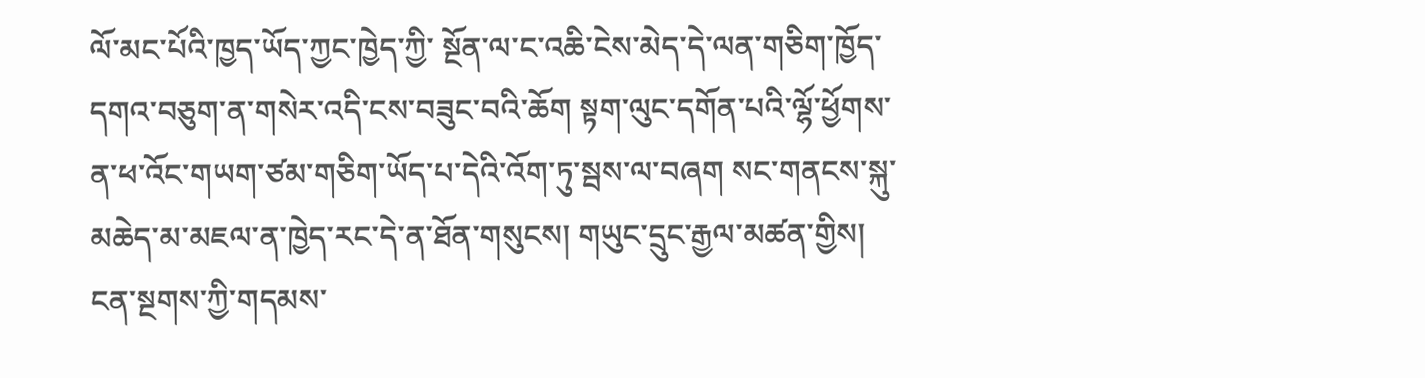ལོ་མང་པོའི་ཁྱད་ཡོད་ཀྱང་ཁྱེད་ཀྱི་ སྔོན་ལ་ང་འཆི་ངེས་མེད་དེ་ལན་གཅིག་ཁྱོད་དགའ་བཅུག་ན་གསེར་འདི་ངས་བཟུང་བའི་ཆོག སྟག་ལུང་དགོན་པའི་ལྷོ་ཕྱོགས་ན་ཕ་འོང་གཡག་ཙམ་གཅིག་ཡོད་པ་དེའི་འོག་ཏུ་སྦས་ལ་བཞག སང་གནངས་སྐུ་མཆེད་མ་མཇལ་ན་ཁྱེད་རང་དེ་ན་ཐོན་གསུངས། གཡུང་དྲུང་རྒྱལ་མཚན་གྱིས། ངན་སྔགས་ཀྱི་གདམས་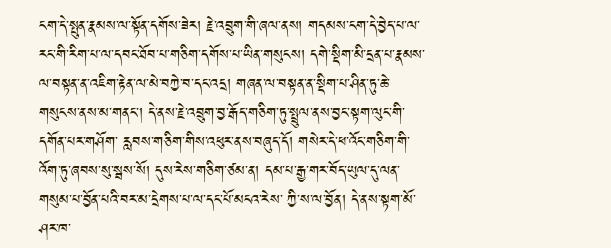ངག་དེ་སྤུན་རྣམས་ལ་སྟོན་དགོས་ཟེར། རྗེ་འབྲུག་གི་ཞལ་ནས། གདམས་ངག་དེ་བྱེད་པ་ལ་རང་གི་རིག་པ་ལ་དབང་ཐོབ་པ་གཅིག་དགོས་པ་ཡིན་གསུངས། དགེ་སྡིག་མི་དྲན་པ་རྣམས་ལ་བསྟན་ན་འཇིག་རྟེན་ལ་མེ་བཀྱེ་བ་དང་འདྲ། གཞན་ལ་བསྟན་ན་སྡིག་པ་ཤིན་ཏུ་ཆེ་གསུངས་ནས་མ་གནང་། དེ་ནས་རྗེ་འབྲུག་བྱ་རྒོད་གཅིག་ཏུ་སྤྲུལ་ནས་བྱང་སྟག་ལུང་གི་དགོན་པར་གཤོག་ རླབས་གཅིག་གིས་འཕུར་ནས་བཞུད་དོ། གསེར་དེ་ཕ་འོང་གཅིག་གི་འོག་ཏུ་ཞབས་སུ་སྦས་སོ། དུས་རེས་གཅིག་ཙམ་ན། དམ་པ་རྒྱ་གར་བོད་ཡུལ་དུ་ལན་གསུམ་པ་བྱོན་པའི་བར་མ་དྲེགས་པ་ལ་དང་པོ་མངའ་རེས་ ཀྱི་ས་ལ་བྱོན། དེ་ནས་སྟག་མོ་ཤར་ཁ་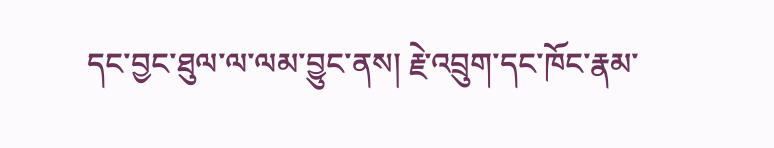དང་བྱང་ཐུལ་ལ་ལམ་བྱུང་ནས། རྗེ་འབྲུག་དང་ཁོང་རྣམ་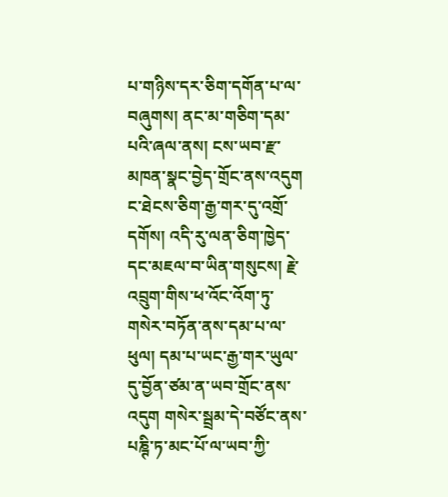པ་གཉིས་དར་ཅིག་དགོན་པ་ལ་བཞུགས། ནང་མ་གཅིག་དམ་པའི་ཞལ་ནས། ངས་ཡབ་རྫ་མཁན་སྣང་བྱེད་གྲོང་ནས་འདུག ང་ཐེངས་ཅིག་རྒྱ་གར་དུ་འགྲོ་དགོས། འདི་རུ་ལན་ཅིག་ཁྱེད་དང་མཇལ་བ་ཡིན་གསུངས། རྗེ་འབྲུག་གིས་ཕ་འོང་འོག་ཏུ་གསེར་བཏོན་ནས་དམ་པ་ལ་ཕུལ། དམ་པ་ཡང་རྒྱ་གར་ཡུལ་དུ་བྱོན་ཙམ་ན་ཡབ་གྲོང་ནས་འདུག གསེར་སྦྲམ་དེ་བཙོང་ནས་པཎྚི་ཏ་མང་པོ་ལ་ཡབ་ཀྱི་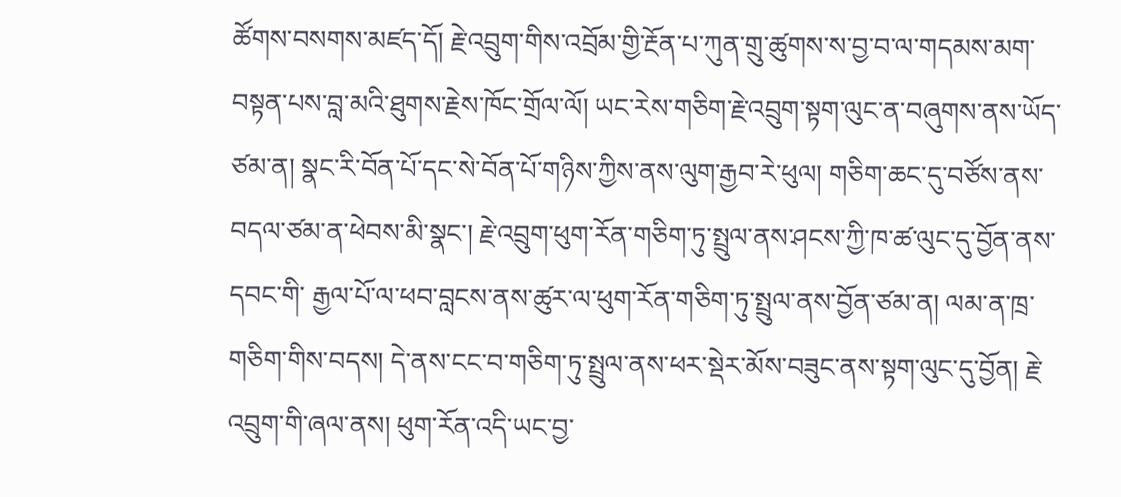ཚོགས་བསགས་མཛད་དོ། རྗེ་འབྲུག་གིས་འབྲོམ་གྱི་རྔོན་པ་ཀུན་གྲུ་ཚུགས་ས་བྱ་བ་ལ་གདམས་མག་བསྟན་པས་བླ་མའི་ཐུགས་རྗེས་ཁོང་གྲོལ་ལོ། ཡང་རེས་གཅིག་རྗེ་འབྲུག་སྟག་ལུང་ན་བཞུགས་ནས་ཡོད་ཙམ་ན། སྣང་རི་བོན་པོ་དང་སེ་བོན་པོ་གཉིས་ཀྱིས་ནས་ལུག་རྒྱབ་རེ་ཕུལ། གཅིག་ཆང་དུ་བཙོས་ནས་བདལ་ཙམ་ན་ཕེབས་མི་སྣང་། རྗེ་འབྲུག་ཕུག་རོན་གཅིག་ཏུ་སྤྲུལ་ནས་ཤངས་ཀྱི་ཁ་ཚ་ལུང་དུ་བྱོན་ནས་དབང་གི་ རྒྱལ་པོ་ལ་ཕབ་བླངས་ནས་ཚུར་ལ་ཕུག་རོན་གཅིག་ཏུ་སྤྲུལ་ནས་བྱོན་ཙམ་ན། ལམ་ན་ཁྲ་གཅིག་གིས་བདས། དེ་ནས་ངང་བ་གཅིག་ཏུ་སྤྲུལ་ནས་ཕར་སྡེར་མོས་བཟུང་ནས་སྟག་ལུང་དུ་བྱོན། རྗེ་འབྲུག་གི་ཞལ་ནས། ཕུག་རོན་འདི་ཡང་བྱ་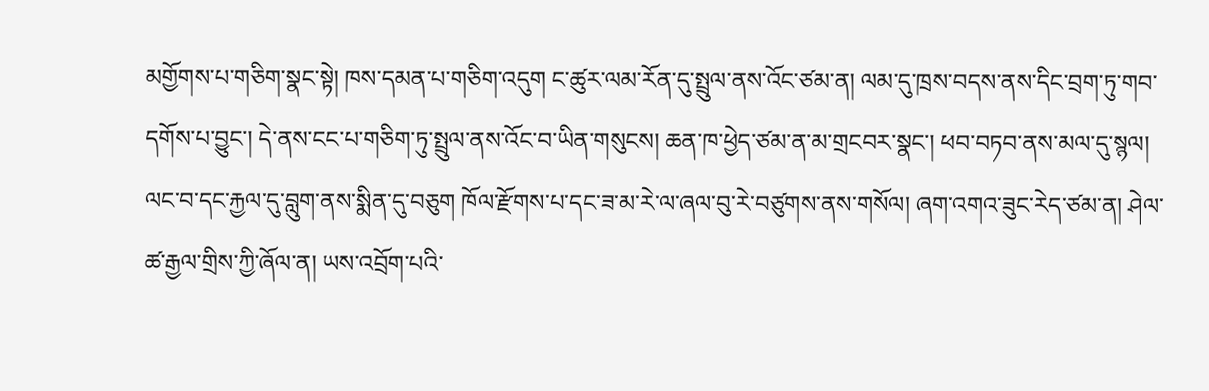མགྱོགས་པ་གཅིག་སྣང་སྟེ། ཁས་དམན་པ་གཅིག་འདུག ང་ཚུར་ལམ་རོན་དུ་སྤྲུལ་ནས་འོང་ཙམ་ན། ལམ་དུ་ཁྲས་བདས་ནས་དིང་བྲག་ཏུ་གབ་དགོས་པ་བྱུང་། དེ་ནས་ངང་པ་གཅིག་ཏུ་སྤྲུལ་ནས་འོང་བ་ཡིན་གསུངས། ཆན་ཁ་ཕྱེད་ཙམ་ན་མ་གྲངབར་སྣང་། ཕབ་བཏབ་ནས་མལ་དུ་སྙལ། ལང་བ་དང་རྐྱལ་དུ་བླུག་ནས་སྨིན་དུ་བཅུག ཁོལ་རྫོགས་པ་དང་ཟ་མ་རེ་ལ་ཞལ་བུ་རེ་བཙུགས་ནས་གསོལ། ཞག་འགའ་ཟུང་རེད་ཙམ་ན། ཤེལ་ཚ་རྒྱལ་གྲིས་ཀྱི་ཞོལ་ན། ཡས་འབྲོག་པའི་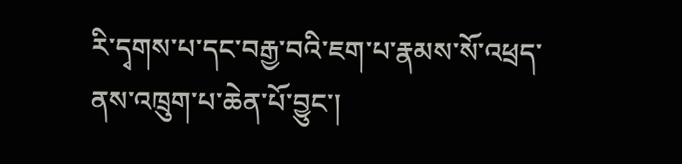རི་དྭགས་པ་དང་བརྒྱ་བའི་ཇག་པ་རྣམས་སོ་འཕྲད་ནས་འཁྲུག་པ་ཆེན་པོ་བྱུང་།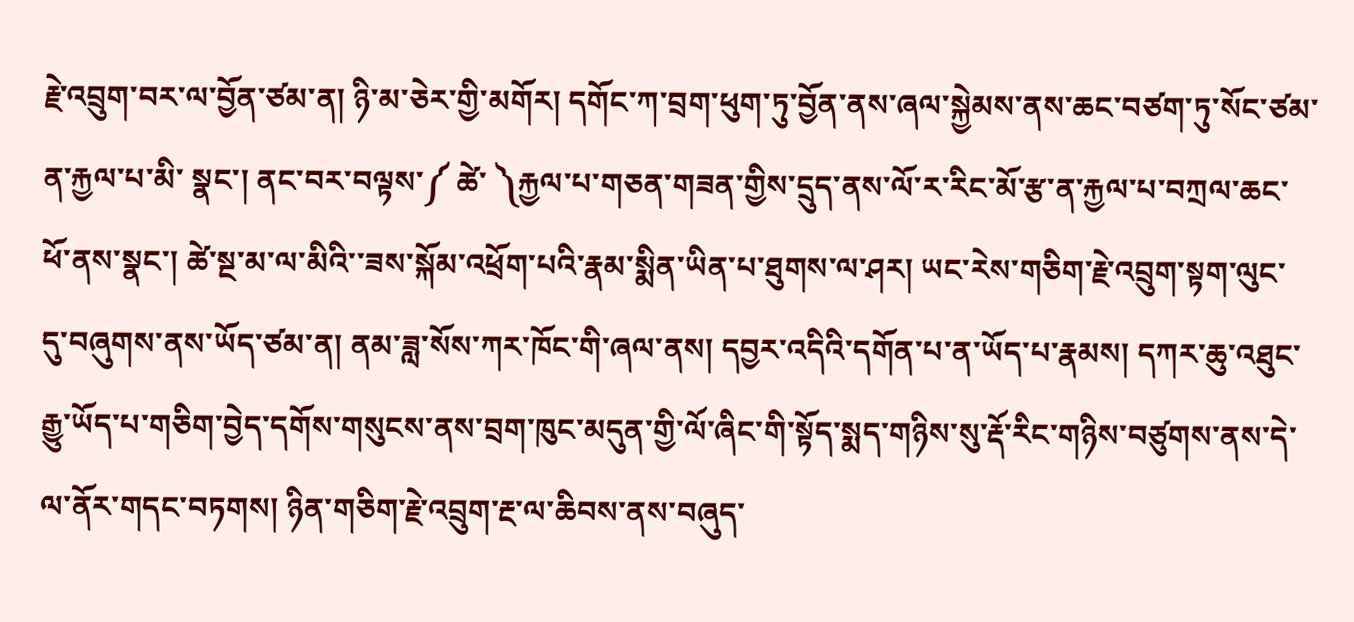རྗེ་འབྲུག་བར་ལ་བྱོན་ཙམ་ན། ཉི་མ་ཅེར་གྱི་མགོར། དགོང་ཀ་བྲག་ཕུག་ཏུ་བྱོན་ནས་ཞལ་སྐྱེམས་ནས་ཆང་བཙག་ཏུ་སོང་ཙམ་ན་རྐྱལ་པ་མི་ སྣང་། ནང་བར་བལྟས་༼ ཚེ་ ༽རྐྱལ་པ་གཅན་གཟན་གྱིས་དྲུད་ནས་ལོ་ར་རིང་མོ་རྩ་ན་རྐྱལ་པ་བཀྲལ་ཆང་ཕོ་ནས་སྣང་། ཚེ་སྔ་མ་ལ་མིའི་་ཟས་སྐོམ་འཕྲོག་པའི་རྣམ་སྨིན་ཡིན་པ་ཐུགས་ལ་ཤར། ཡང་རེས་གཅིག་རྗེ་འབྲུག་སྟག་ལུང་དུ་བཞུགས་ནས་ཡོད་ཙམ་ན། ནམ་ཟླ་སོས་ཀར་ཁོང་གི་ཞལ་ནས། དབྱར་འདིའི་དགོན་པ་ན་ཡོད་པ་རྣམས། དཀར་ཆུ་འཐུང་རྒྱུ་ཡོད་པ་གཅིག་བྱེད་དགོས་གསུངས་ནས་བྲག་ཁུང་མདུན་གྱི་ལོ་ཞིང་གི་སྟོད་སྨད་གཉིས་སུ་རྡོ་རིང་གཉིས་བཙུགས་ནས་དེ་ལ་ནོར་གདང་བཏགས། ཉིན་གཅིག་རྗེ་འབྲུག་རྔ་ལ་ཆིབས་ནས་བཞུད་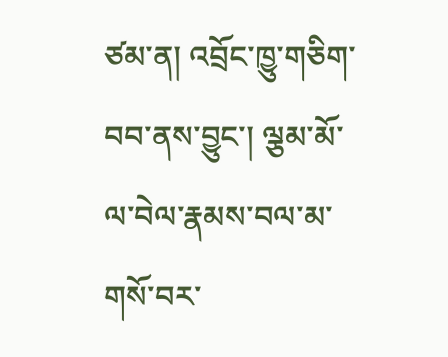ཙམ་ན། འབྲོང་ཁྱུ་གཅིག་བབ་ནས་བྱུང་། ལྕམ་མོ་ལ་བེལ་རྣམས་བལ་མ་གསོ་བར་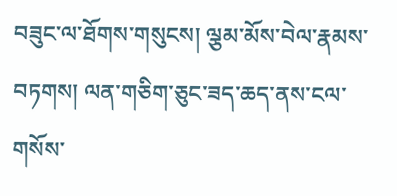བཟུང་ལ་ཐོགས་གསུངས། ལྕམ་མོས་བེལ་རྣམས་བཏགས། ལན་གཅིག་ཅུང་ཟད་ཆད་ནས་ངལ་གསོས་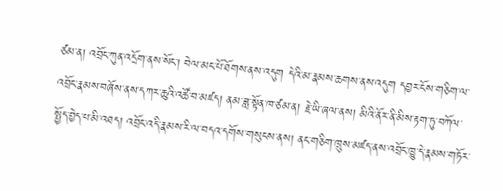ཙམ་ན། འབྲོང་ཀུན་འདྲོག་ནས་སོང་། བེལ་མང་པོ་ཐོགས་ནས་འདུག དེའི་མ་རྣམས་ཆགས་ནས་འདུག དབྱར་ངོས་གཅིག་ལ་འབྲོང་རྣམས་བཞོས་ནས་དཀར་ཆུའི་འཚོ་བ་མཛད། ནམ་ཟླ་སྟོན་ཁ་ཙམ་ན། རྗེ་ཡི་ཞལ་ནས། མིའི་ནོར་ནི་མིས་རྟག་ཏུ་བཀོལ་སྤྱོད་བྱེད་པ་མི་འཐད། འབྲོང་འདི་རྣམས་རི་ལ་བདའ་དགོས་གསུངས་ནས། ནང་གཅིག་ཁྲུས་མཛད་ནས་འབྲོང་ཁྱུ་དེ་རྣམས་གཏོར་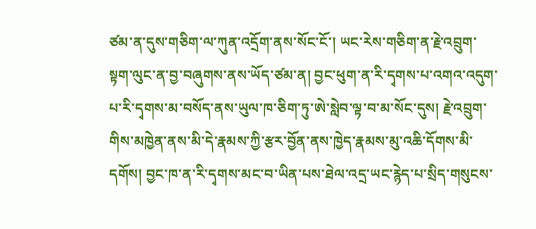ཙམ་ན་དུས་གཅིག་ལ་ཀུན་འདྲོག་ནས་སོང་ངོ་། ཡང་རེས་གཅིག་ན་རྗེ་འབྲུག་སྟག་ལུང་ན་བྱ་བཞུགས་ནས་ཡོད་ཙམ་ན། བྱང་ཕུག་ན་རི་དྭགས་པ་འགའ་འདུག་པ་རི་དྭགས་མ་བསོད་ནས་ཡུལ་ཁ་ཅིག་ཏུ་ཨེ་སླེབ་ལྟ་བ་མ་སོང་དུས། རྗེ་འབྲུག་གིས་མཁྱེན་ནས་མི་དེ་རྣམས་ཀྱི་རྩར་བྱོན་ནས་ཁྱེད་རྣམས་མུ་འཆི་དོགས་མི་དགོས། བྱང་ཁ་ན་རི་དྭགས་མང་བ་ཡིན་པས་ཐེལ་འདྲ་ཡང་རྙེད་པ་སྲིད་གསུངས་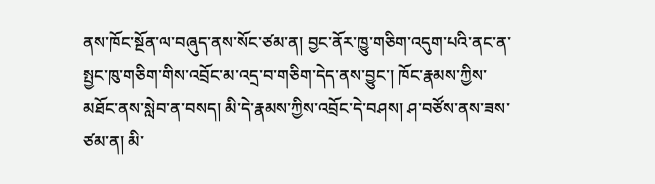ནས་ཁོང་སྔོན་ལ་བཞུད་ནས་སོང་ཙམ་ན། བྱང་ནོར་ཁྱུ་གཅིག་འདུག་པའི་ནང་ན་སྤྱང་ཁུ་གཅིག་གིས་འབྲོང་མ་འདྲ་བ་གཅིག་དེད་ནས་བྱུང་། ཁོང་རྣམས་ཀྱིས་མཐོང་ནས་སླེབ་ན་བསད། མི་དེ་རྣམས་ཀྱིས་འབྲོང་དེ་བཤས། ཤ་བཙོས་ནས་ཟས་ཙམ་ན། མི་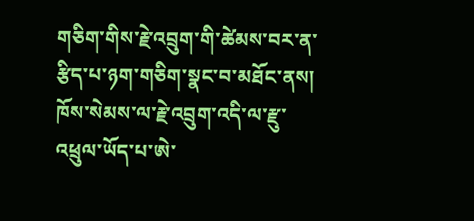གཅིག་གིས་རྗེ་འབྲུག་གི་ཚེམས་བར་ན་རྩིད་པ་ཉག་གཅིག་སྣང་བ་མཐོང་ནས། ཁོས་སེམས་ལ་རྗེ་འབྲུག་འདི་ལ་རྫུ་འཕྲུལ་ཡོད་པ་ཨེ་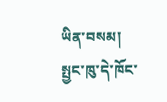ཡིན་བསམ། སྤྱང་ཁུ་དེ་ཁོང་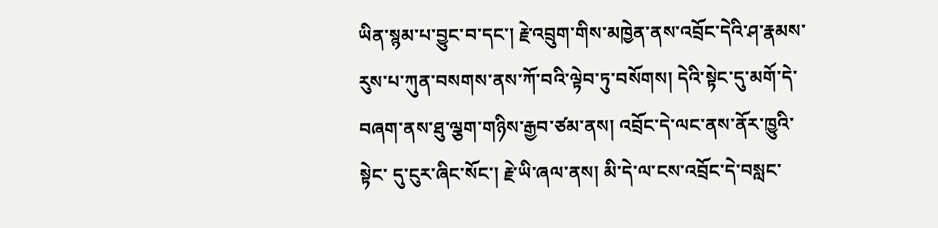ཡིན་སྙམ་པ་བྱུང་བ་དང་། རྗེ་འབྲུག་གིས་མཁྱེན་ནས་འབྲོང་དེའི་ཤ་རྣམས་རུས་པ་ཀུན་བསགས་ནས་ཀོ་བའི་ལྟེབ་ཏུ་བསོགས། དེའི་སྟེང་དུ་མགོ་དེ་བཞག་ནས་ཐུ་ལྕག་གཉིས་རྒྱབ་ཙམ་ནས། འབྲོང་དེ་ལང་ནས་ནོར་ཁྱུའི་སྟེང་ དུ་ངུར་ཞིང་སོང་། རྗེ་ཡི་ཞལ་ནས། མི་དེ་ལ་ངས་འབྲོང་དེ་བསླང་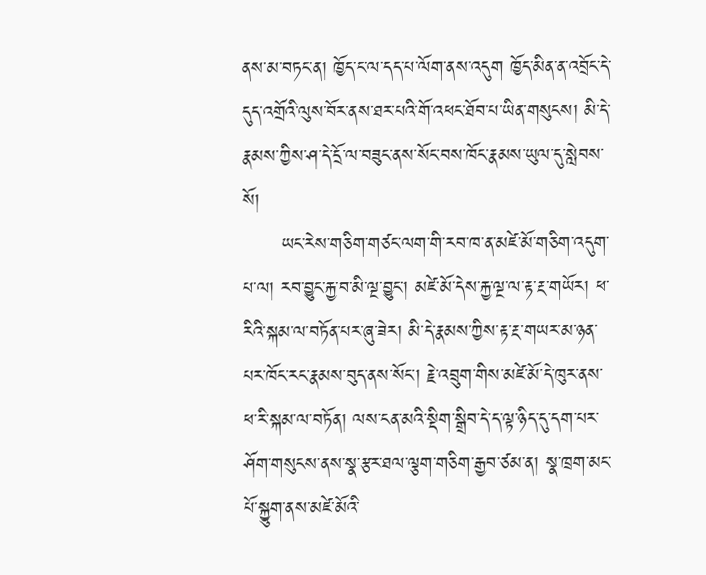ནས་མ་བཏང་ན། ཁྱོད་ང་ལ་དད་པ་ལོག་ནས་འདུག ཁྱོད་མིན་ན་འབྲོང་དེ་དུད་འགྲོའི་ལུས་བོར་ནས་ཐར་པའི་གོ་འཕང་ཐོབ་པ་ཡིན་གསུངས། མི་དེ་རྣམས་ཀྱིས་ཤ་དེ་དྲོ་ལ་བཟུང་ནས་སོང་བས་ཁོང་རྣམས་ཡུལ་དུ་སླེབས་སོ།
      ཡང་རེས་གཅིག་གཙང་ལག་གི་རབ་ཁ་ན་མཛེ་མོ་གཅིག་འདུག་པ་ལ། རབ་བྱུང་རྐྱ་བ་མི་ལྔ་བྱུང་། མཛེ་མོ་དེས་རྐྱ་ལྔ་ལ་རྟ་རྔ་གཡོར། ཕ་རིའི་སྐམ་ལ་བཏོན་པར་ཞུ་ཟེར། མི་དེ་རྣམས་ཀྱིས་རྟ་རྔ་གཡར་མ་ཉན་པར་ཁོང་རང་རྣམས་བུད་ནས་སོང་། རྗེ་འབྲུག་གིས་མཛེ་མོ་དེ་ཁུར་ནས་ཕ་རི་སྐམ་ལ་བཏོན། ལས་ངན་མའི་སྡིག་སྒྲིབ་དེ་ད་ལྟ་ཉིད་དུ་དག་པར་ཤོག་གསུངས་ནས་སྣ་རྩར་ཐལ་ལྕག་གཅིག་རྒྱབ་ཙམ་ན། སྣ་ཁྲག་མང་པོ་སྐྱུག་ནས་མཛེ་མོའི་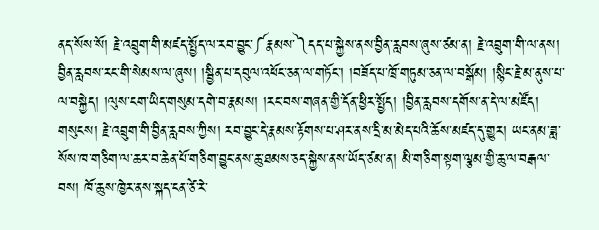ནད་སོས་སོ། རྗེ་འབྲུག་གི་མཛད་སྤྱོད་ལ་རབ་བྱུང་༼རྣམས་༽དད་པ་སྐྱེས་ནས་བྱིན་རླབས་ཞུས་ཙམ་ན། རྗེ་འབྲུག་གི་ལ་ནས། བྱིན་རླབས་རང་གི་སེམས་ལ་ཞུས། །སྦྱིན་པ་དབུལ་འཕོང་ཅན་ལ་གཏོང་། །བཟོད་པ་ཁྲོ་གཏུམ་ཅན་ལ་བསྒོམ། །སྙིང་རྗེ་མ་ནུས་པ་ལ་བསྐྱེད། །ལུས་ངག་ཡིད་གསུམ་དགེ་བ་རྣམས། །རང་བས་གཞན་གྱི་དོན་ཕྱིར་སྤྱོད། །བྱིན་རླབས་དགོས་ན་དེ་ལ་མཛོད། གསུངས། རྗེ་འབྲུག་གི་བྱིན་རླབས་ཀྱིས། རབ་བྱུང་དེ་རྣམས་རྟོགས་པ་ཤར་ནས་དྲི་མ་མེད་པའི་ཆོས་མཛད་དུ་གྱུར། ཡང་ནམ་ཟླ་སོས་ཁ་གཅིག་ལ་ཆར་བ་ཆེན་པོ་གཅིག་བྱུང་ནས་ཆུ་ཐམས་ཅད་སྐྱེས་ནས་ཡོད་ཙམ་ན། མི་གཅིག་སྟག་ལྕམ་གྱི་ཆུ་ལ་བརྒལ་བས། ཁོ་ཆུས་ཁྱེར་ནས་སྐད་ངན་ཙེ་རེ་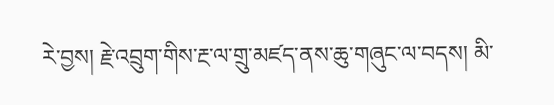རེ་བྱས། རྗེ་འབྲུག་གིས་རྔ་ལ་གྲུ་མཛད་ནས་ཆུ་གཞུང་ལ་བདས། མི་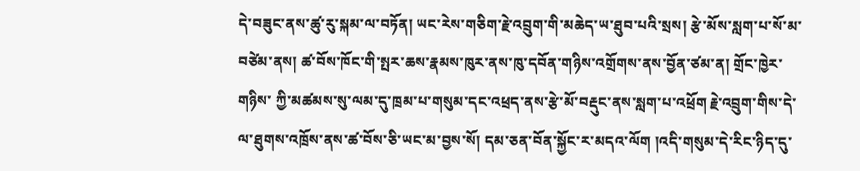དེ་བཟུང་ནས་ཚུ་རུ་སྐམ་ལ་བཏོན། ཡང་རེས་གཅིག་རྗེ་འབྲུག་གི་མཆེད་ཡ་ཐུབ་པའི་སྲས། རྩེ་མོས་སླག་པ་སོ་མ་བཙེམ་ནས། ཚ་བོས་ཁོང་གི་སྤར་ཆས་རྣམས་ཁུར་ནས་ཁུ་དབོན་གཉིས་འགྲོགས་ནས་བྱོན་ཙམ་ན། གྲོང་ཁྱེར་གཉིས་ ཀྱི་མཚམས་སུ་ལམ་དུ་ཁྲམ་པ་གསུམ་དང་འཕྲད་ནས་རྩེ་མོ་བརྡུང་ནས་སླག་པ་འཕྲོག རྗེ་འབྲུག་གིས་དེ་ལ་ཐུགས་འཁྲོས་ནས་ཚ་བོས་ཅི་ཡང་མ་བྱས་སོ། དམ་ཅན་བོན་སྐྱོང་ར་མདའ་ལོག །འདི་གསུམ་དེ་རིང་ཉིད་དུ་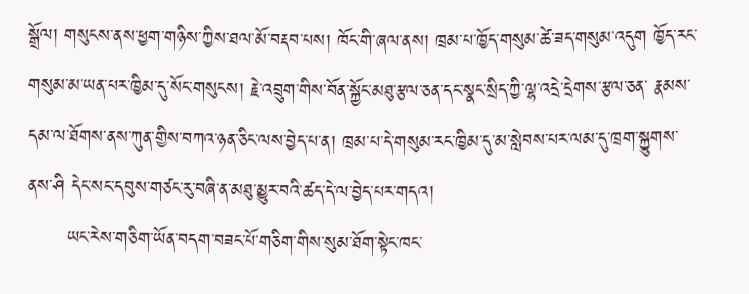སྒྲོལ། གསུངས་ནས་ཕྱག་གཉིས་ཀྱིས་ཐལ་མོ་བརྡབ་པས། ཁོང་གི་ཞལ་ནས། ཁྲམ་པ་ཁྱོད་གསུམ་ཚེ་ཟད་གསུམ་འདུག ཁྱོད་རང་གསུམ་མ་ཡན་པར་ཁྱིམ་དུ་སོང་གསུངས། རྗེ་འབྲུག་གིས་བོན་སྐྱོང་མཐུ་རྩལ་ཅན་དང་སྣང་སྲིད་ཀྱི་ལྷ་འདྲེ་དྲེགས་རྩལ་ཅན་ རྣམས་དམ་ལ་ཐོགས་ནས་ཀུན་གྱིས་བཀའ་ཉན་ཅིང་ལས་བྱེད་པ་ན། ཁྲམ་པ་དེ་གསུམ་རང་ཁྱིམ་དུ་མ་སླེབས་པར་ལམ་དུ་ཁྲག་སྐྱུགས་ནས་ཤི དེང་སང་དབུས་གཙང་རུ་བཞི་ན་མཐུ་མྱུར་བའི་ཚད་དེ་ལ་བྱེད་པར་གདའ།
      ཡང་རེས་གཅིག་ཡོན་བདག་བཟང་པོ་གཅིག་གིས་སུམ་ཐོག་སྟེང་ཁང་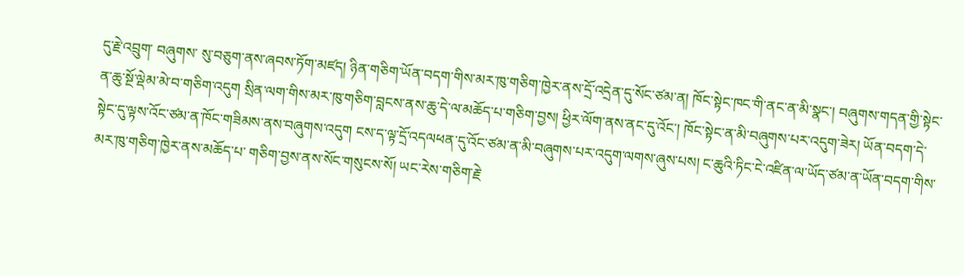དུ་རྗེ་འབྲུག་ བཞུགས་ སུ་བཅུག་ནས་ཞབས་ཏོག་མཛད། ཉིན་གཅིག་ཡོན་བདག་གིས་མར་ཁུ་གཅིག་ཁྱེར་ནས་དྲོ་འདྲེན་དུ་སོང་ཙམ་ན། ཁོང་སྟེང་ཁང་གི་ནང་ན་མི་སྣང་། བཞུགས་གདན་གྱི་སྟེང་ན་ཆུ་སྔོ་ལྡེམ་མེ་བ་གཅིག་འདུག སྲིན་ལག་གིས་མར་ཁུ་གཅིག་བླངས་ནས་ཆུ་དེ་ལ་མཆོད་པ་གཅིག་བྱས། ཕྱིར་ལོག་ནས་ནང་དུ་འོང་། ཁོང་སྟེང་ན་མི་བཞུགས་པར་འདུག་ཟེར། ཡོན་བདག་དེ་སྟེང་དུ་ལྟས་འོང་ཙམ་ན་ཁོང་གཟིམས་ནས་བཞུགས་འདུག ངས་ད་ལྟ་དྲོ་འདལཕན་དུ་འོང་ཙམ་ན་མི་བཞུགས་པར་འདུག་ལགས་ཞུས་པས། ང་ཆུའི་ཏིང་ངེ་འཛིན་ལ་ཡོད་ཙམ་ན་ཡོན་བདག་གིས་མར་ཁུ་གཅིག་ཁྱེར་ནས་མཆོད་པ་ གཅིག་བྱས་ནས་སོང་གསུངས་སོ། ཡང་རེས་གཅིག་རྗེ་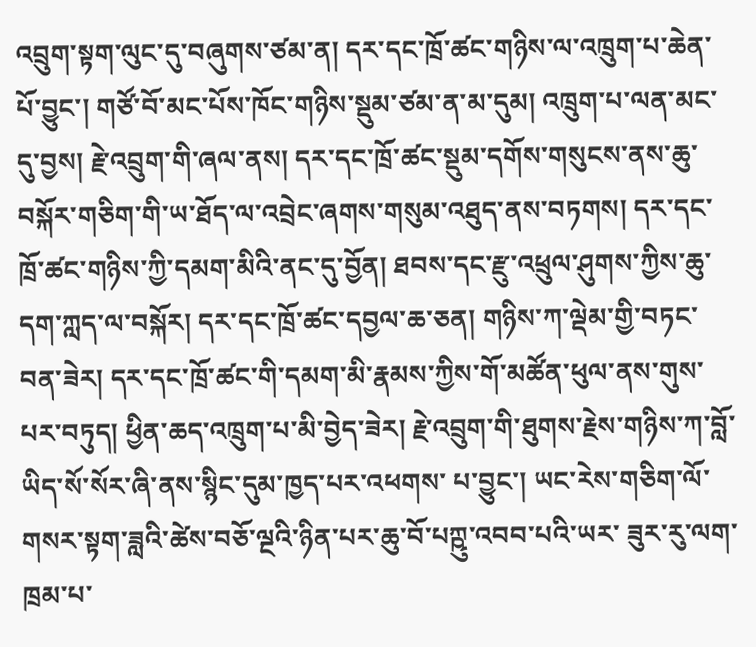འབྲུག་སྟག་ལུང་དུ་བཞུགས་ཙམ་ན། དར་དང་ཁྲོ་ཚང་གཉིས་ལ་འཁྲུག་པ་ཆེན་པོ་བྱུང་། གཙོ་བོ་མང་པོས་ཁོང་གཉིས་སྡུམ་ཙམ་ན་མ་དུམ། འཁྲུག་པ་ལན་མང་དུ་བྱས། རྗེ་འབྲུག་གི་ཞལ་ནས། དར་དང་ཁྲོ་ཚང་སྡུམ་དགོས་གསུངས་ནས་ཆུ་བསྐོར་གཅིག་གི་ཡ་ཐོད་ལ་འབྲེང་ཞགས་གསུམ་འཐུད་ནས་བཏགས། དར་དང་ཁྲོ་ཚང་གཉིས་ཀྱི་དམག་མིའི་ནང་དུ་བྱོན། ཐབས་དང་རྫུ་འཕྲུལ་ཤུགས་ཀྱིས་ཆུ་དག་ཀླད་ལ་བསྐོར། དར་དང་ཁྲོ་ཚང་དབྱལ་ཆ་ཅན། གཉིས་ཀ་ལྡེམ་གྱི་བཏང་བན་ཟེར། དར་དང་ཁྲོ་ཚང་གི་དམག་མི་རྣམས་ཀྱིས་གོ་མཚོན་ཕུལ་ནས་གུས་པར་བཏུད། ཕྱིན་ཆད་འཁྲུག་པ་མི་བྱེད་ཟེར། རྗེ་འབྲུག་གི་ཐུགས་རྗེས་གཉིས་ཀ་བློ་ཡིད་སོ་སོར་ཞི་ནས་སྙིང་དུམ་ཁྱད་པར་འཕགས་ པ་བྱུང་། ཡང་རེས་གཅིག་ལོ་གསར་སྟག་ཟླའི་ཚེས་བཅོ་ལྔའི་ཉིན་པར་ཆུ་བོ་པཀྵུ་འབབ་པའི་ཡར་ ཟུར་རུ་ལག་ཁྲམ་པ་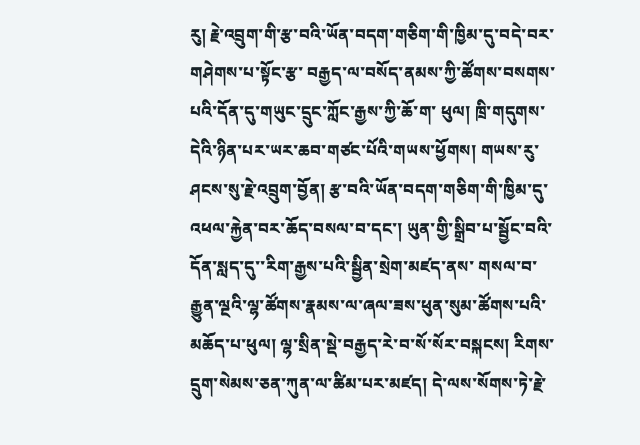རུ། རྗེ་འབྲུག་གི་རྩ་བའི་ཡོན་བདག་གཅིག་གི་ཁྱིམ་དུ་བདེ་བར་གཤེགས་པ་སྟོང་རྩ་ བརྒྱད་ལ་བསོད་ནམས་ཀྱི་ཚོགས་བསགས་པའི་དོན་དུ་གཡུང་དྲུང་ཀློང་རྒྱས་ཀྱི་ཆོ་ག་ ཕུལ། ཁྲི་གདུགས་དེའི་ཉིན་པར་ཡར་ཆབ་གཙང་པོའི་གཡས་ཕྱོགས། གཡས་རུ་ཤངས་སུ་རྗེ་འབྲུག་བྱོན། རྩ་བའི་ཡོན་བདག་གཅིག་གི་ཁྱིམ་དུ་འཕལ་རྐྱེན་བར་ཆོད་བསལ་བ་དང་། ཡུན་གྱི་སྒྲིབ་པ་སྦྱོང་བའི་དོན་སླད་དུ་་རིག་རྒྱས་པའི་སྦྱིན་སྲེག་མཛད་ནས་ གསལ་བ་རྒྱུན་ལྔའི་ལྷ་ཚོགས་རྣམས་ལ་ཞལ་ཟས་ཕུན་སུམ་ཚོགས་པའི་མཆོད་པ་ཕུལ། ལྷ་སྲིན་སྡེ་བརྒྱད་རེ་བ་སོ་སོར་བསྐངས། རིགས་དྲུག་སེམས་ཅན་ཀུན་ལ་ཚིམ་པར་མཛད། དེ་ལས་སོགས་ཏེ་རྗེ་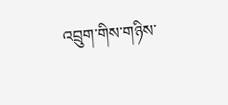འབྲུག་གིས་གཉིས་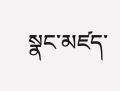སྣང་མཛད་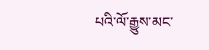པའི་ལོ་རྒྱུས་མང་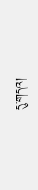དུ་གདའ།